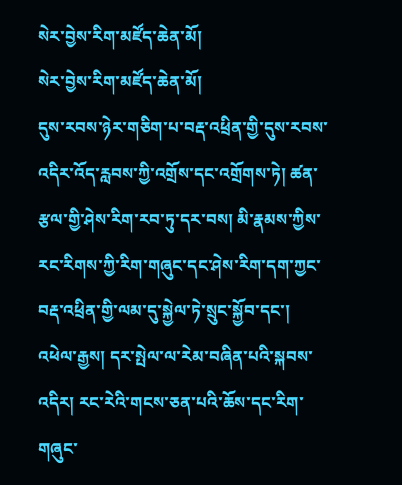སེར་བྱེས་རིག་མཛོད་ཆེན་མོ།
སེར་བྱེས་རིག་མཛོད་ཆེན་མོ།
དུས་རབས་ཉེར་གཅིག་པ་བརྡ་འཕྲིན་གྱི་དུས་རབས་འདིར་འོད་རླབས་ཀྱི་འགྲོས་དང་འགྲོགས་ཏེ། ཚན་རྩལ་གྱི་ཤེས་རིག་རབ་ཏུ་དར་བས། མི་རྣམས་ཀྱིས་རང་རིགས་ཀྱི་རིག་གཞུང་དང་ཤེས་རིག་དག་ཀྱང་བརྡ་འཕྲིན་གྱི་ལམ་དུ་སྐྱེལ་ཏེ་སྲུང་སྐྱོབ་དང་། འཕེལ་རྒྱས། དར་སྤེལ་ལ་རེམ་བཞིན་པའི་སྐབས་འདིར། རང་རེའི་གངས་ཅན་པའི་ཆོས་དང་རིག་གཞུང་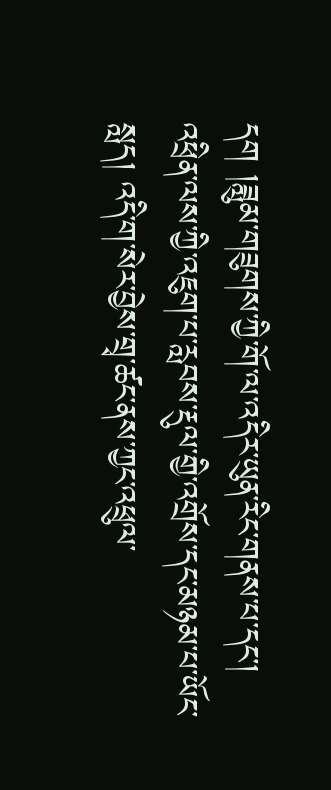དག །ཟླུམ་གཟུགས་ཀྱི་གོ་ལ་འདིར་ཡུན་རིང་གནས་པ་དང་། འཕྲིན་ལས་ཀྱི་འཇུག་པ་རླབས་རྡུལ་གྱི་འགྲོས་དང་མཉམ་པ་ཡོང་སླད། འདི་ག་སེར་བྱེས་གྲྭ་ཚང་ནས་ཀྱང་འཕྲུལ་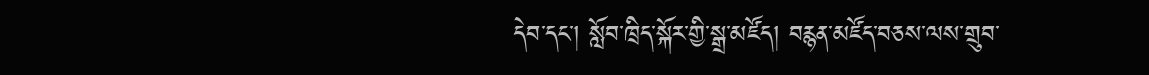དེབ་དང་། སློབ་ཁྲིད་སྐོར་གྱི་སྒྲ་མཛོད། བརྙན་མཛོད་བཅས་ལས་གྲུབ་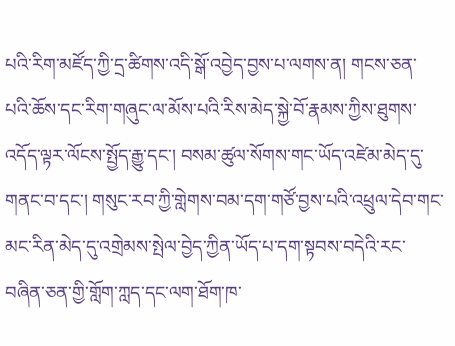པའི་རིག་མཛོད་ཀྱི་དྲ་ཚིགས་འདི་སྒོ་འབྱེད་བྱས་པ་ལགས་ན། གངས་ཅན་པའི་ཆོས་དང་རིག་གཞུང་ལ་མོས་པའི་རིས་མེད་སྐྱེ་བོ་རྣམས་ཀྱིས་ཐུགས་འདོད་ལྟར་ལོངས་སྤྱོད་རྒྱུ་དང་། བསམ་ཚུལ་སོགས་གང་ཡོད་འཛེམ་མེད་དུ་གནང་བ་དང་། གསུང་རབ་ཀྱི་གླེགས་བམ་དག་གཙོ་བྱས་པའི་འཕྲུལ་དེབ་གང་མང་རིན་མེད་དུ་འགྲེམས་སྤེལ་བྱེད་ཀྱིན་ཡོད་པ་དག་སྟབས་བདེའི་རང་བཞིན་ཅན་གྱི་གློག་ཀླད་དང་ལག་ཐོག་ཁ་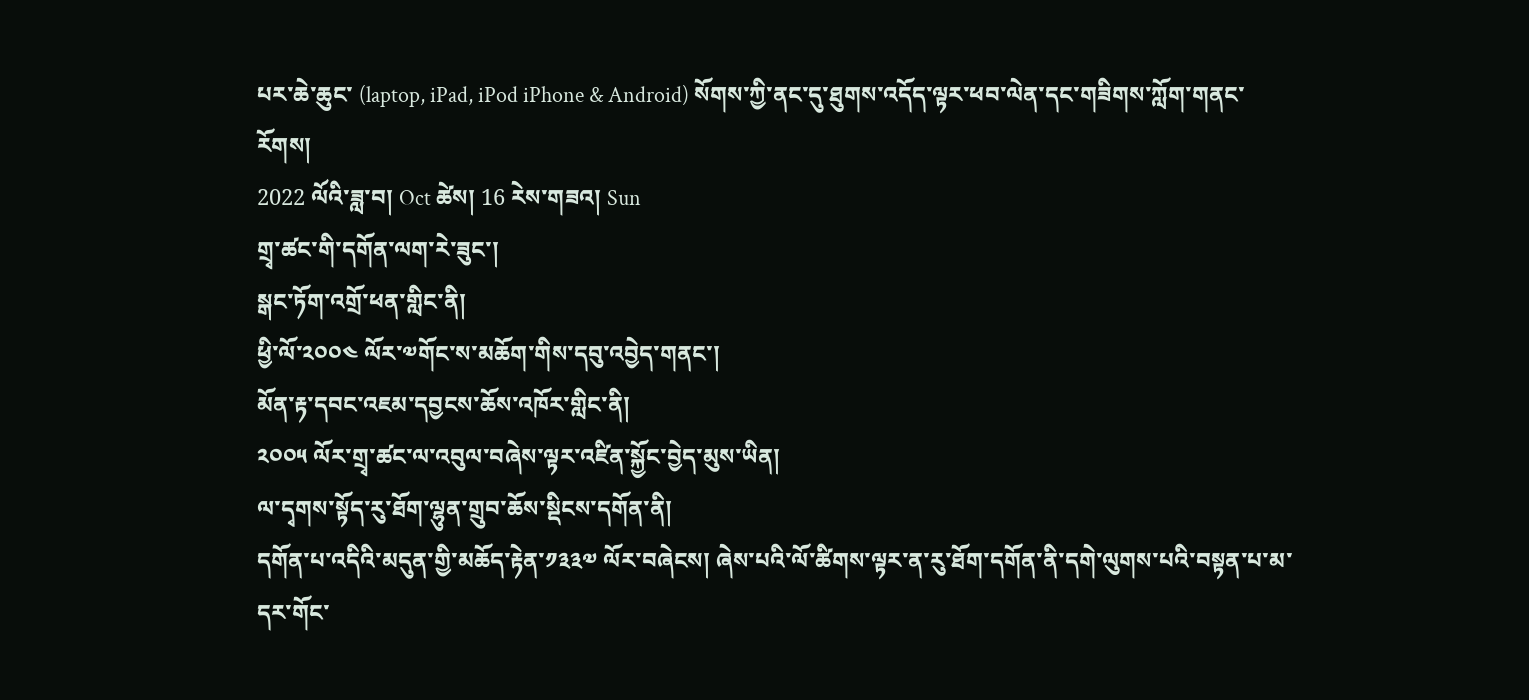པར་ཆེ་ཆུང་ (laptop, iPad, iPod iPhone & Android) སོགས་ཀྱི་ནང་དུ་ཐུགས་འདོད་ལྟར་ཕབ་ལེན་དང་གཟིགས་ཀློག་གནང་རོགས།
2022 ལོའི་ཟླ་བ། Oct ཚེས། 16 རེས་གཟའ། Sun
གྲྭ་ཚང་གི་དགོན་ལག་རེ་ཟུང་།
སྒང་ཏོག་འགྲོ་ཕན་གླིང་ནི།
ཕྱི་ལོ་༢༠༠༤ ལོར་༧གོང་ས་མཆོག་གིས་དབུ་འབྱེད་གནང་།
མོན་རྟ་དབང་འཇམ་དབྱངས་ཆོས་འཁོར་གླིང་ནི།
༢༠༠༥ ལོར་གྲྭ་ཚང་ལ་འབུལ་བཞེས་ལྟར་འཛིན་སྐྱོང་བྱེད་མུས་ཡིན།
ལ་དྭགས་སྟོད་རུ་ཐོག་ལྷུན་གྲུབ་ཆོས་སྡིངས་དགོན་ནི།
དགོན་པ་འདིའི་མདུན་གྱི་མཆོད་རྟེན་༡༣༣༧ ལོར་བཞེངས། ཞེས་པའི་ལོ་ཚིགས་ལྟར་ན་རུ་ཐོག་དགོན་ནི་དགེ་ལུགས་པའི་བསྟན་པ་མ་དར་གོང་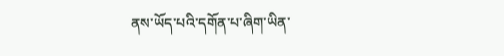ནས་ཡོད་པའི་དགོན་པ་ཞིག་ཡིན་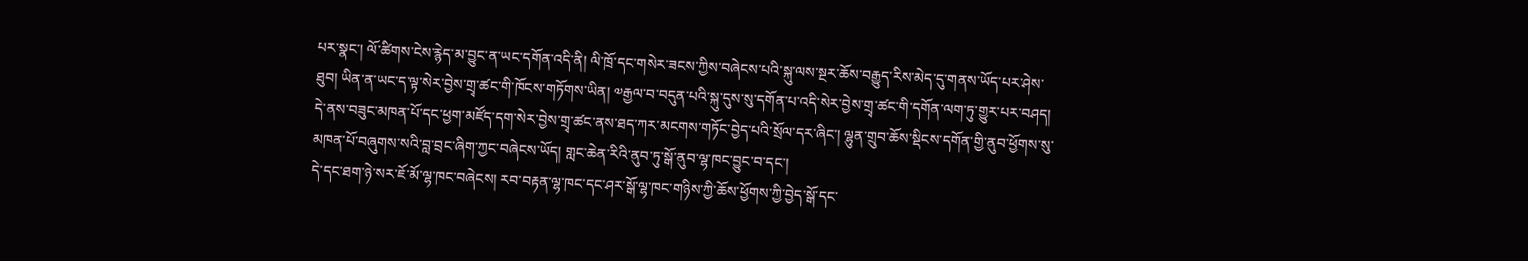པར་སྣང་། ལོ་ཚིགས་ངེས་རྙེད་མ་བྱུང་ན་ཡང་དགོན་འདི་ནི། ལི་ཁྲོ་དང་གསེར་ཟངས་ཀྱིས་བཞེངས་པའི་སྐུ་ལས་སྔར་ཆོས་བརྒྱུད་རིས་མེད་དུ་གནས་ཡོད་པར་ཤེས་ཐུབ། ཡིན་ན་ཡང་ད་ལྟ་སེར་བྱེས་གྲྭ་ཚང་གི་ཁོངས་གཏོགས་ཡིན། ༧རྒྱལ་བ་བདུན་པའི་སྐུ་དུས་སུ་དགོན་པ་འདི་སེར་བྱེས་གྲྭ་ཚང་གི་དགོན་ལག་ཏུ་གྱུར་པར་བཤད། དེ་ནས་བཟུང་མཁན་པོ་དང་ཕྱག་མཛོད་དག་སེར་བྱེས་གྲྭ་ཚང་ནས་ཐད་ཀར་མངགས་གཏོང་བྱེད་པའི་སྲོལ་དར་ཞིང་། ལྷུན་གྲུབ་ཆོས་སྡིངས་དགོན་གྱི་ནུབ་ཕྱོགས་སུ་མཁན་པོ་བཞུགས་སའི་བླ་བྲང་ཞིག་ཀྱང་བཞེངས་ཡོད། གླང་ཆེན་རིའི་ནུབ་ཏུ་སྒོ་ནུབ་ལྷ་ཁང་བྱུང་བ་དང་།
དེ་དང་ཐག་ཉེ་སར་ཇོ་མོ་ལྷ་ཁང་བཞེངས། རབ་བརྟན་ལྷ་ཁང་དང་ཤར་སྒོ་ལྷ་ཁང་གཉིས་ཀྱི་ཆོས་ཕྱོགས་ཀྱི་བྱེད་སྒོ་དང་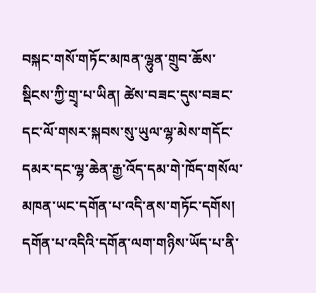བསྐང་གསོ་གཏོང་མཁན་ལྷུན་གྲུབ་ཆོས་སྡིངས་ཀྱི་གྲྭ་པ་ཡིན། ཚེས་བཟང་དུས་བཟང་དང་ལོ་གསར་སྐབས་སུ་ཡུལ་ལྷ་མེས་གདོང་དམར་དང་ལྷ་ཆེན་རྒྱ་འོད་དམ་གེ་ཁོད་གསོལ་མཁན་ཡང་དགོན་པ་འདི་ནས་གཏོང་དགོས། དགོན་པ་འདིའི་དགོན་ལག་གཉིས་ཡོད་པ་ནི་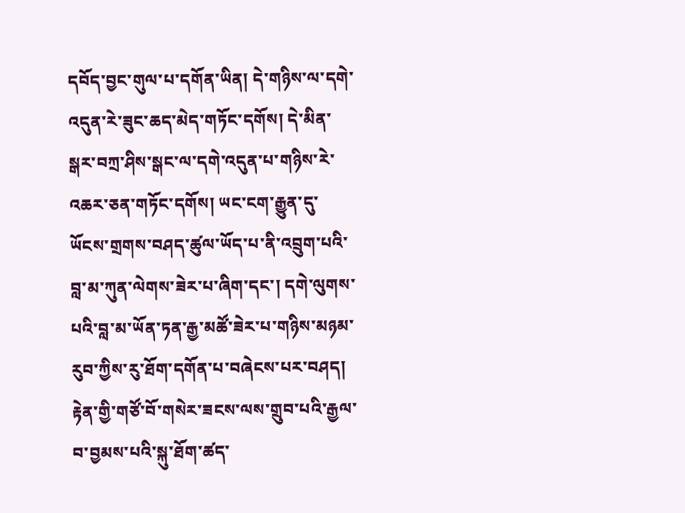དབོད་བྱང་གུལ་པ་དགོན་ཡིན། དེ་གཉིས་ལ་དགེ་འདུན་རེ་ཟུང་ཆད་མེད་གཏོང་དགོས། དེ་མིན་སྒར་བཀྲ་ཤིས་སྒང་ལ་དགེ་འདུན་པ་གཉིས་རེ་འཆར་ཅན་གཏོང་དགོས། ཡང་ངག་རྒྱུན་དུ་ཡོངས་གྲགས་བཤད་ཚུལ་ཡོད་པ་ནི་འབྲུག་པའི་བླ་མ་ཀུན་ལེགས་ཟེར་པ་ཞིག་དང་། དགེ་ལུགས་པའི་བླ་མ་ཡོན་ཏན་རྒྱ་མཚོ་ཟེར་པ་གཉིས་མཉམ་རུབ་ཀྱིས་རུ་ཐོག་དགོན་པ་བཞེངས་པར་བཤད། རྟེན་གྱི་གཙོ་བོ་གསེར་ཟངས་ལས་གྲུབ་པའི་རྒྱལ་བ་བྱམས་པའི་སྐུ་ཐོག་ཚད་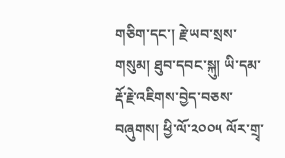གཅིག་དང་། རྗེ་ཡབ་སྲས་གསུམ། ཐུབ་དབང་སྐུ། ཡི་དམ་རྡོ་རྗེ་འཇིགས་བྱེད་བཅས་བཞུགས། ཕྱི་ལོ་༢༠༠༥ ལོར་གྲྭ་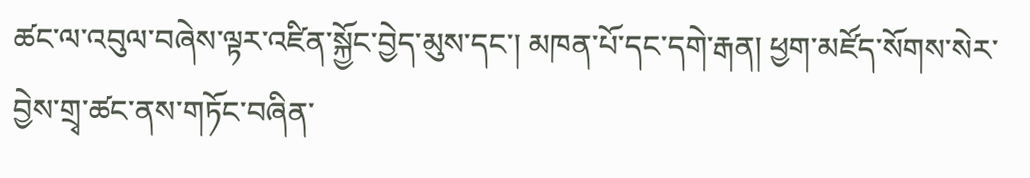ཚང་ལ་འབུལ་བཞེས་ལྟར་འཛིན་སྐྱོང་བྱེད་མུས་དང་། མཁན་པོ་དང་དགེ་རྒན། ཕྱག་མཛོད་སོགས་སེར་བྱེས་གྲྭ་ཚང་ནས་གཏོང་བཞིན་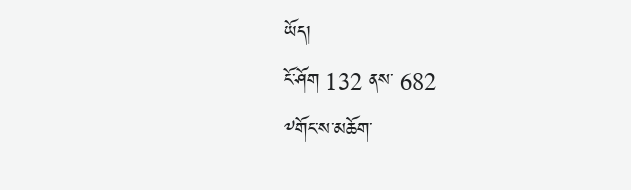ཡོད།
ངོ་ཤོག 132 ནས་ 682
༸གོང་ས་མཆོག་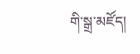གི་སྒྲ་མཛོད།